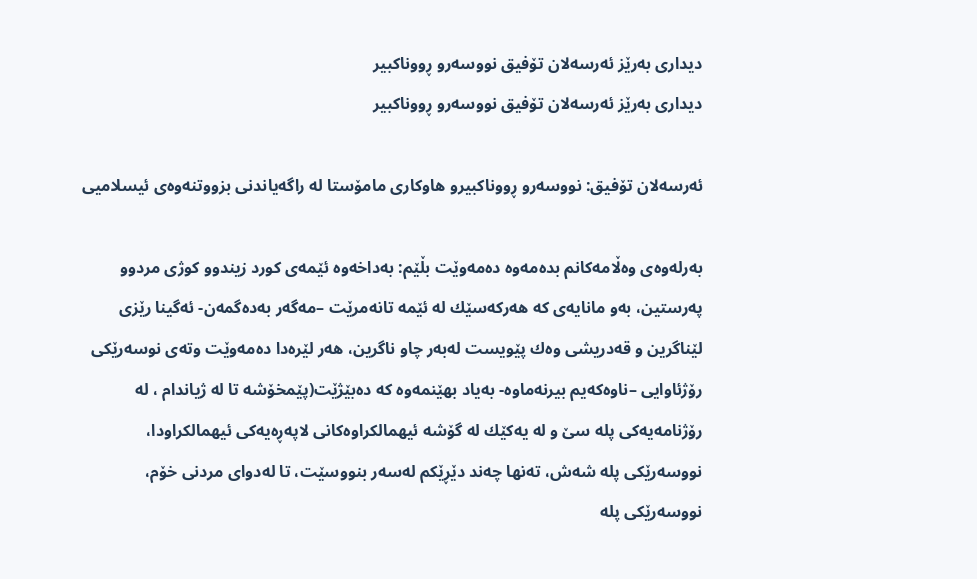دیداری‌ به‌رێز ئه‌رسه‌لان تۆفیق نووسه‌رو ڕووناكبیر
دیداری‌ به‌رێز ئه‌رسه‌لان تۆفیق نووسه‌رو ڕووناكبیر

ئه‌رسه‌لان تۆفیق: نووسه‌رو ڕووناكبیرو هاوكاری‌ مامۆستا له‌ راگه‌یاندنی‌ بزووتنه‌وه‌ی‌ ئیسلامیی

به‌رله‌وه‌ی‌ وه‌ڵامه‌كانم بده‌مه‌وه‌ ده‌مه‌وێت بڵێم: به‌داخه‌وه‌ ئێمه‌ی‌ كورد زیندوو كوژی‌ مردوو په‌رستین، به‌و مانایه‌ی‌ كه‌ هه‌ركه‌سێك له‌ ئێمه‌ تانه‌مرێت –مه‌گه‌ر به‌ده‌گمه‌ن- ئه‌گینا رێزی‌ لێناگرین و قه‌دریشی‌ وه‌ك پێویست له‌به‌ر چاو ناگرین، هه‌ر لێره‌دا ده‌مه‌وێت وته‌ی‌ نوسه‌رێكی‌ رۆژئاوایی‌ –ناوه‌كه‌یم بیرنه‌ماوه‌- به‌یاد بهێنمه‌وه‌ كه‌ ده‌بێژێت(پێمخۆشه‌ تا له‌ ژیاندام ، له‌ رۆژنامه‌یه‌كی‌ پله‌ سێ‌ و له‌ یه‌كێك له‌ گۆشه‌ ئیهمالكراوه‌كانی‌ لاپه‌ڕه‌یه‌كی‌ ئیهمالكراودا، نووسه‌رێكی‌ پله‌ شه‌ش، ته‌نها چه‌ند دێڕێكم له‌سه‌ر بنووسێت، تا له‌دوای‌ مردنی‌ خۆم، نووسه‌رێكی‌ پله‌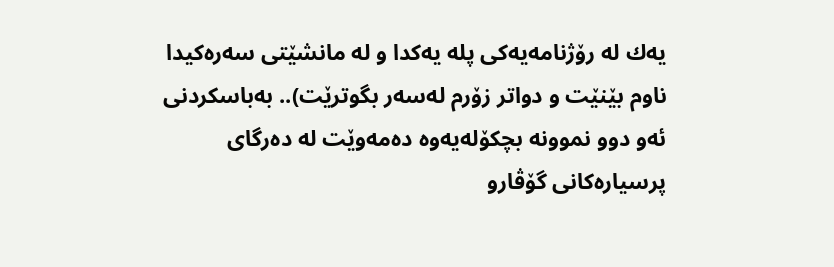یه‌ك له‌ رۆژنامه‌یه‌كی‌ پله‌ یه‌كدا و له‌ مانشێتی‌ سه‌ره‌كیدا ناوم بێنێت و دواتر زۆرم له‌سه‌ر بگوترێت).. به‌باسكردنی‌  ئه‌و دوو نموونه‌ بچكۆله‌یه‌وه‌ ده‌مه‌وێت له‌ ده‌رگای‌ پرسیاره‌كانی‌ گۆڤارو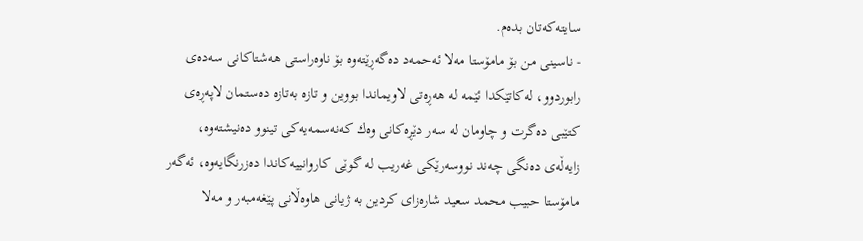سایته‌كه‌تان بده‌م.
- ناسینی‌ من بۆ مامۆستا مه‌لا ئه‌حمه‌د ده‌گه‌ڕێته‌وه‌ بۆ ناوه‌راستی‌ هه‌شتاكانی‌ سه‌ده‌ی‌ رابوردوو، له‌كاتێكدا ئێمه‌ له‌ هه‌ڕه‌تی‌ لاویماندا بووین و تازه‌ به‌تازه‌ ده‌ستمان لاپه‌ڕه‌ی‌ كتێبی‌ ده‌گرت و چاومان له‌ سه‌ر دێڕه‌كانی‌ وه‌ك كه‌نه‌سمه‌یه‌كی‌ تینوو ده‌نیشته‌وه‌، زایه‌ڵه‌ی‌ ده‌نگی‌ چه‌ند نووسه‌رێكی‌ غه‌ریب له‌ گوێی‌ كاروانییه‌كاندا ده‌زرنگایه‌وه‌، ئه‌گه‌ر مامۆستا حبیب محمد سعید شاره‌زای‌ كردین به‌ ژیانی‌ هاوه‌ڵانی‌ پێغه‌مبه‌ر و مه‌لا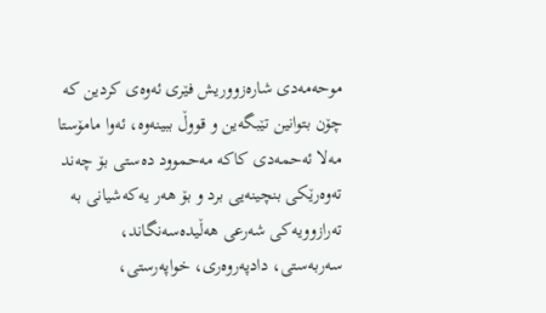موحه‌مه‌دی‌ شاره‌زووریش فێری‌ ئه‌وه‌ی‌ كردین كه‌ چۆن بتوانین تێبگه‌ین و قووڵ ببینه‌وه‌، ئه‌وا مامۆستا مه‌لا ئه‌حمه‌دی‌ كاكه‌ مه‌حموود ده‌ستی‌ بۆ چه‌ند ته‌وه‌رێكی‌ بنچینه‌یی‌ برد و بۆ هه‌ر یه‌كه‌شیانی‌ به‌ ته‌رازوویه‌كی‌ شه‌رعی‌ هه‌ڵیده‌سه‌نگاند، سه‌ربه‌ستی‌، دادپه‌روه‌ری‌، خواپه‌رستی‌،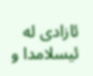ئازادی‌ له‌ ئیسلامدا و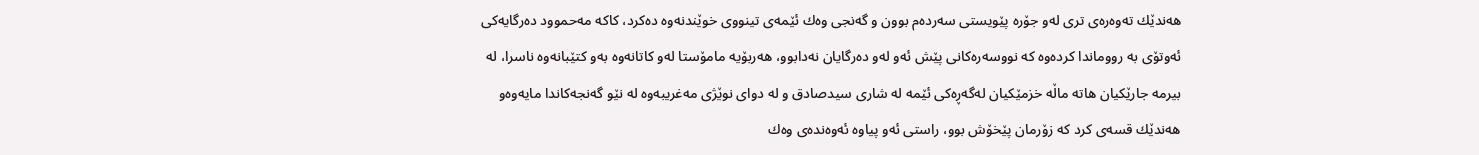هه‌ندێك ته‌وه‌ره‌ی‌ تری‌ له‌و جۆره‌ پێویستی‌ سه‌رده‌م بوون و گه‌نجی‌ وه‌ك ئێمه‌ی‌ تینووی‌ خوێندنه‌وه‌ ده‌كرد، كاكه‌ مه‌حموود ده‌رگایه‌كی‌ ئه‌وتۆی‌ به‌ رووماندا كرده‌وه‌ كه‌ نووسه‌ره‌كانی‌ پێش ئه‌و له‌و ده‌رگایان نه‌دابوو، هه‌ربۆیه‌ مامۆستا له‌و كاتانه‌وه‌ به‌و كتێبانه‌وه‌ ناسرا، له‌ بیرمه‌ جارێكیان هاته‌ ماڵه‌ خزمێكیان له‌گه‌ڕه‌كی‌ ئێمه‌ له‌ شاری‌ سیدصادق و له‌ دوای‌ نوێژی‌ مه‌غریبه‌وه‌ له‌ نێو گه‌نجه‌كاندا مایه‌وه‌و هه‌ندێك قسه‌ی‌ كرد كه‌ زۆرمان پێخۆش بوو، راستی‌ ئه‌و پیاوه‌ ئه‌وه‌نده‌ی‌ وه‌ك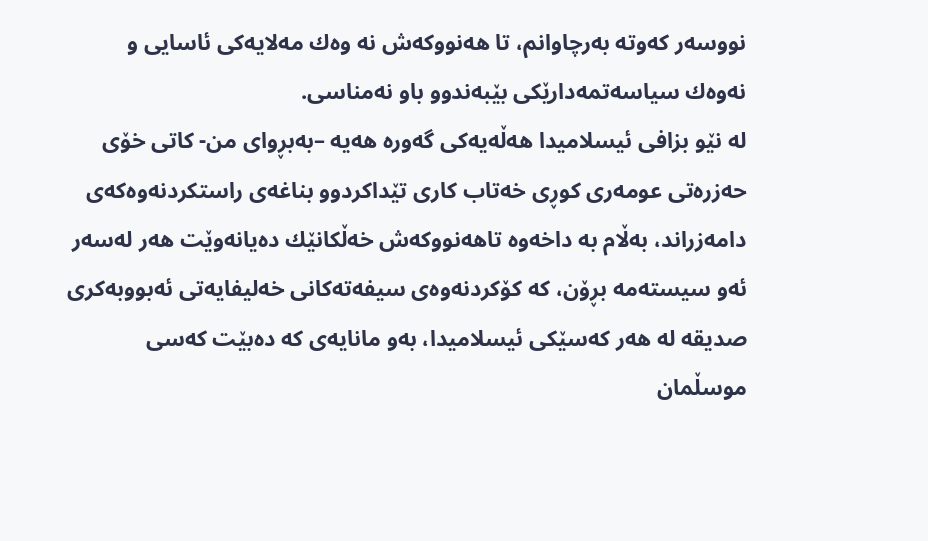نووسه‌ر كه‌وته‌ به‌رچاوانم، تا هه‌نووكه‌ش نه‌ وه‌ك مه‌لایه‌كی‌ ئاسایی‌ و نه‌وه‌ك سیاسه‌تمه‌دارێكی‌ بێبه‌ندوو باو نه‌مناسی‌.
له‌ نێو بزافی‌ ئیسلامیدا هه‌ڵه‌یه‌كی‌ گه‌وره‌ هه‌یه‌ –به‌بڕوای‌ من- كاتی‌ خۆی‌ حه‌زره‌تی‌ عومه‌ری‌ كوڕی‌ خه‌تاب كاری‌ تێداكردوو بناغه‌ی‌ راستكردنه‌وه‌كه‌ی‌ دامه‌زراند، به‌ڵام به‌ داخه‌وه‌ تاهه‌نووكه‌ش خه‌ڵكانێك ده‌یانه‌وێت هه‌ر له‌سه‌ر ئه‌و سیسته‌مه‌ بڕۆن، كه‌ كۆكردنه‌وه‌ی‌ سیفه‌ته‌كانی‌ خه‌لیفایه‌تی‌ ئه‌بووبه‌كری‌ صدیقه‌ له‌ هه‌ر كه‌سێكی‌ ئیسلامیدا، به‌و مانایه‌ی‌ كه‌ ده‌بێت كه‌سی‌ موسڵمان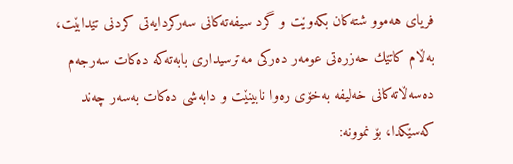فریای‌ هه‌موو شته‌كان بكه‌وێت و گرد سیفه‌ته‌كانی‌ سه‌ركردایه‌تی‌ كردنی‌ تێدابێت، به‌ڵام كاتێك حه‌زره‌تی‌ عومه‌ر ده‌ركی‌ مه‌ترسیداری‌ بابه‌ته‌كه‌ ده‌كات سه‌رجه‌م ده‌سه‌ڵاته‌كانی‌ خه‌لیفه‌ به‌خۆی‌ ره‌وا نابینێت و دابه‌شی‌ ده‌كات به‌سه‌ر چه‌ند كه‌سێكدا، بۆ نموونه‌: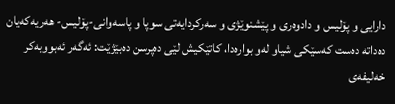دارایی‌ و پۆلیس و دادوه‌ری‌ و پێشنوێژی‌ و سه‌ركردایه‌تی‌ سوپا و پاسه‌وانی‌-پۆلیس- هه‌ریه‌كه‌یان ده‌داته‌ ده‌ست كه‌سێكی‌ شیاو له‌و بواره‌دا، كاتێكیش لێی‌ ده‌پرسن ده‌بێژێت: ئه‌گه‌ر ئه‌بووبه‌كر خه‌لیفه‌ی‌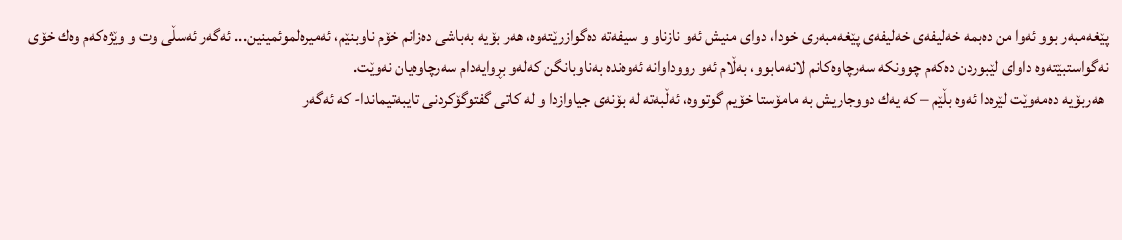پێغه‌مبه‌ر بوو ئه‌وا من ده‌بمه‌ خه‌لیفه‌ی‌ خه‌لیفه‌ی‌ پێغه‌مبه‌ری‌ خودا، دوای‌ منیش ئه‌و نازناو و سیفه‌ته‌ ده‌گوازرێته‌وه‌، هه‌ر بۆیه‌ به‌باشی‌ ده‌زانم خۆم ناوبنێم، ئه‌میره‌لموئمینین... ئه‌گه‌ر ئه‌سڵی‌ وت و وێژه‌كه‌م وه‌ك خۆی‌ نه‌گواستبێته‌وه‌ داوای‌ لێبوردن ده‌كه‌م چوونكه‌ سه‌رچاوه‌كانم لانه‌مابوو، به‌ڵام ئه‌و رووداوانه‌ ئه‌وه‌نده‌ به‌ناوبانگن كه‌له‌و بڕوایه‌دام سه‌رچاوه‌یان نه‌وێت.
 هه‌ربۆیه‌ ده‌مه‌وێت لێره‌دا ئه‌وه‌ بڵێم – كه‌ یه‌ك دووجاریش به‌ مامۆستا خۆیم گوتووه‌، ئه‌ڵبه‌ته‌ له‌ بۆنه‌ی‌ جیاوازدا و له‌ كاتی‌ گفتوگۆكردنی‌ تایبه‌تیماندا- كه‌ ئه‌گه‌ر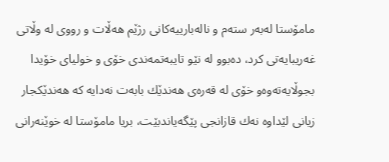مامۆستا له‌به‌ر سته‌م و ناله‌بارییه‌كانی‌ رژێم هه‌ڵات و رووی‌ له‌ وڵاتی‌ غه‌ریبایه‌تی‌ كرد، ده‌بوو له‌ نێو تایبه‌تمه‌ندی‌ خۆی‌ و خولیای‌ خۆیدا بجوڵایه‌ته‌وه‌و خۆی‌ له‌ قه‌ره‌ی‌ هه‌ندێك بابه‌ت نه‌دایه‌ كه‌ هه‌ندێكجار زیانی‌ لێداوه‌ نه‌ك قازانجی‌ پێگه‌یاندبێت، بریا مامۆستا له‌ خوێنه‌رانی‌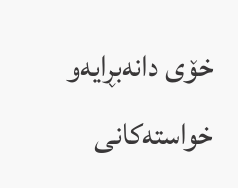خۆی‌ دانه‌بڕایه‌و خواسته‌كانی‌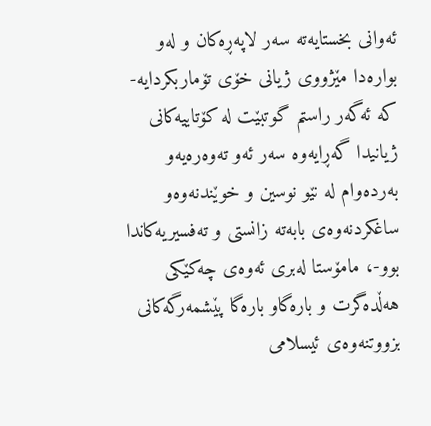ئه‌وانی‌ بخستایه‌ته‌ سه‌ر لاپه‌ڕه‌كان و له‌و بواره‌دا مێژووی‌ ژیانی‌ خۆی‌ تۆماربكردایه‌- كه‌ ئه‌گه‌ر راستم گوتبێت له‌ كۆتاییه‌كانی‌ ژیانیدا گه‌ڕایه‌وه‌ سه‌ر ئه‌و ته‌وه‌ره‌یه‌و به‌رده‌وام له‌ نێو نوسین و خوێندنه‌وه‌و ساغكردنه‌وه‌ی‌ بابه‌ته‌ زانستی‌ و ته‌فسیریه‌كاندا بوو-، مامۆستا له‌بری‌ ئه‌وه‌ی‌ چه‌كێكی‌ هه‌ڵده‌گرت و باره‌گاو باره‌گا پێشمه‌رگه‌كانی‌ بزووتنه‌وه‌ی‌ ئیسلامی‌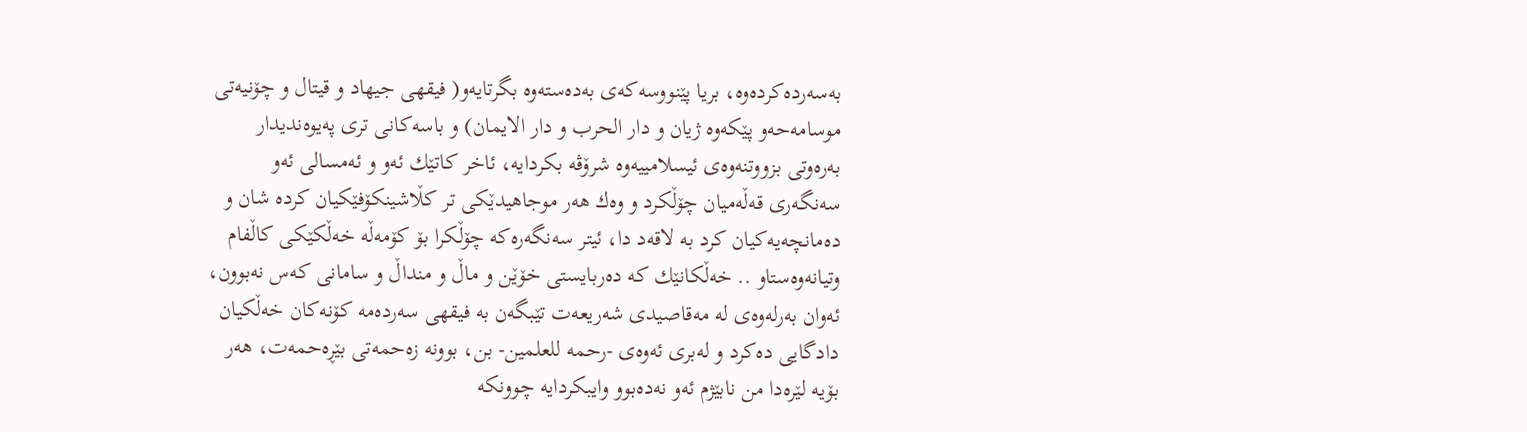به‌سه‌رده‌كرده‌وه‌، بریا پێنووسه‌كه‌ی‌ به‌ده‌سته‌وه‌ بگرتایه‌و( فیقهی‌ جیهاد و قیتال و چۆنیه‌تی‌ موسامه‌حه‌و پێكه‌وه‌ ژیان و دار الحرب و دار الایمان) و باسه‌كانی‌ تری‌ په‌یوه‌ندیدار به‌ره‌وتی‌ بزووتنه‌وه‌ی‌ ئیسلامییه‌وه‌ شرۆڤه‌ بكردایه‌، ئاخر كاتێك ئه‌و و ئه‌مسالی‌ ئه‌و سه‌نگه‌ری‌ قه‌ڵه‌میان چۆڵكرد و وه‌ك هه‌ر موجاهیدێكی‌ تر كڵاشینكۆفێكیان كرده‌ شان و ده‌مانچه‌یه‌كیان كرد به‌ لاقه‌د دا، ئیتر سه‌نگه‌ره‌كه‌ چۆڵكرا بۆ كۆمه‌ڵه‌ خه‌ڵكێكی‌ كاڵفام وتیانه‌وه‌ستاو .. خه‌ڵكانێك كه‌ ده‌ربایستی‌ خۆێن و ماڵ و منداڵ و سامانی‌ كه‌س نه‌بوون، ئه‌وان به‌رله‌وه‌ی‌ له‌ مه‌قاصیدی‌ شه‌ریعه‌ت تێبگه‌ن به‌ فیقهی‌ سه‌رده‌مه‌ كۆنه‌كان خه‌ڵكیان دادگایی‌ ده‌كرد و له‌بری‌ ئه‌وه‌ی‌ -رحمه‌ للعلمین- بن، بوونه‌ زه‌حمه‌تی‌ بێڕه‌حمه‌ت، هه‌ر بۆیه‌ لێره‌دا من نابێژم ئه‌و نه‌ده‌بوو وایبكردایه‌ چوونكه‌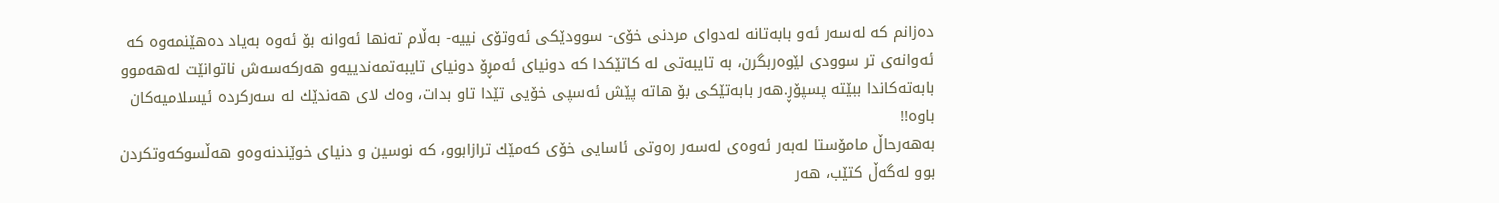ده‌زانم كه‌ له‌سه‌ر ئه‌و بابه‌تانه‌ له‌دوای‌ مردنی‌ خۆی‌- سوودێكی‌ ئه‌وتۆی‌ نییه‌- به‌ڵام ته‌نها ئه‌وانه‌ بۆ ئه‌وه‌ به‌یاد ده‌هێنمه‌وه‌ كه‌ ئه‌وانه‌ی‌ تر سوودی‌ لێوه‌ربگرن، به‌ تایبه‌تی‌ له‌ كاتێكدا كه‌ دونیای‌ ئه‌مڕۆ دونیای‌ تایبه‌تمه‌ندییه‌و هه‌ركه‌سه‌ش ناتوانێت له‌هه‌موو بابه‌ته‌كاندا ببێته‌ پسپۆڕ.هه‌ر بابه‌تێكی‌ بۆ هاته‌ پێش ئه‌سپی‌ خۆیی‌ تێدا تاو بدات، وه‌ك لای‌ هه‌ندێك له‌ سه‌ركرده‌ ئیسلامیه‌كان باوه‌!!
به‌هه‌رحاڵ مامۆستا له‌به‌ر ئه‌وه‌ی‌ له‌سه‌ر ره‌وتی‌ ئاسایی‌ خۆی‌ كه‌مێك ترازابوو، كه‌ نوسین و دنیای‌ خوێندنه‌وه‌و هه‌ڵسوكه‌وتكردن بوو له‌گه‌ڵ كتێب، هه‌ر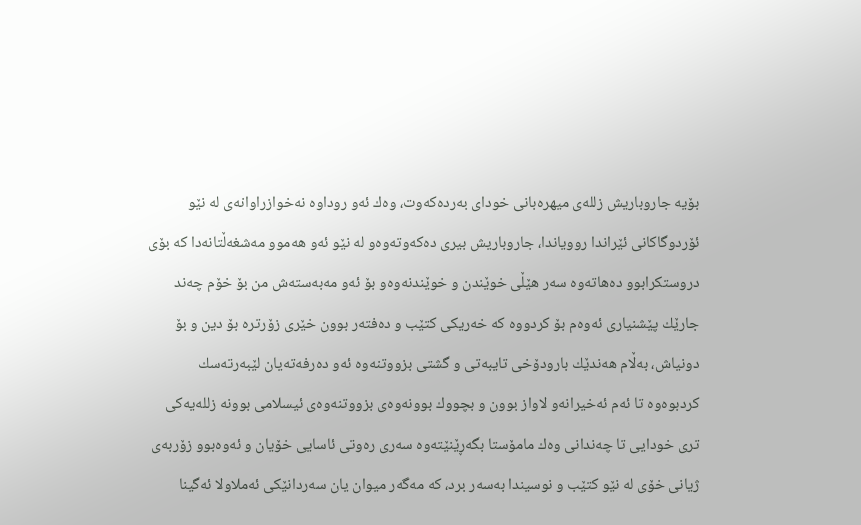بۆیه‌ جاروباریش زلله‌ی‌ میهره‌بانی‌ خودای‌ به‌رده‌كه‌وت، وه‌ك ئه‌و روداوه‌ نه‌خوازراوانه‌ی‌ له‌ نێو ئۆردوگاكانی‌ ئێراندا روویاندا، جاروباریش بیری‌ ده‌كه‌وته‌وه‌و له‌ نێو ئه‌و هه‌موو مه‌شغه‌ڵتانه‌دا كه‌ بۆی‌ دروستكرابوو ده‌هاته‌وه‌ سه‌ر هێڵی‌ خوێندن و خوێندنه‌وه‌و بۆ ئه‌و مه‌به‌سته‌ش من بۆ خۆم چه‌ند جارێك پێشنیاری‌ ئه‌وه‌م بۆ كردووه‌ كه‌ خه‌ریكی‌ كتێب و ده‌فته‌ر بوون خێری‌ زۆرتره‌ بۆ دین و بۆ دونیاش، به‌ڵام هه‌ندێك بارودۆخی‌ تایبه‌تی‌ و گشتی‌ بزووتنه‌وه‌ ئه‌و ده‌رفه‌ته‌یان لێبه‌رته‌سك كردبوه‌وه‌ تا ئه‌م ئه‌خیرانه‌و لاواز بوون و بچووك بوونه‌وه‌ی‌ بزووتنه‌وه‌ی‌ ئیسلامی‌ بوونه‌ زلله‌یه‌كی‌ تری‌ خودایی‌ تا چه‌ندانی‌ وه‌ك مامۆستا بگه‌ڕێنێته‌وه‌ سه‌ری‌ ره‌وتی‌ ئاسایی‌ خۆیان و ئه‌وه‌بوو زۆربه‌ی‌ ژیانی‌ خۆی‌ له‌ نێو كتێب و نوسیندا به‌سه‌ر برد، كه‌ مه‌گه‌ر میوان یان سه‌ردانێكی‌ ئه‌ملاولا ئه‌گینا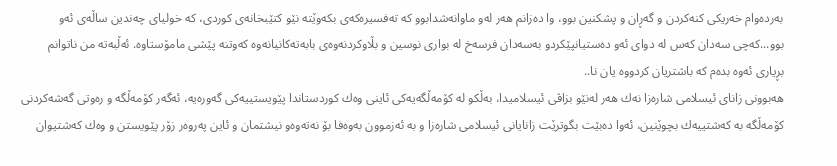به‌رده‌وام خه‌ریكی‌ كنه‌كردن و گه‌ڕان و پشكنین بوو، وا ده‌زانم هه‌ر له‌و ماوانه‌شدابوو كه‌ ته‌فسیره‌كه‌ی‌ بكه‌وێته‌ نێو كتێبخانه‌ی‌ كوردی‌، كه‌ خولیای‌ چه‌ندین ساڵه‌ی‌ ئه‌و بوو...كه‌چی‌ سه‌دان كه‌س له‌ دوای‌ ئه‌و ده‌ستیانپێكردو به‌سه‌دان فرسه‌خ له‌ بواری‌ نوسین و بڵاوكردنه‌وه‌ی‌ بابه‌ته‌كانیانه‌وه‌ كه‌وتنه‌ پێشی‌ مامۆستاوه‌. ئه‌ڵبه‌ته‌ من ناتوانم بڕیاری‌ ئه‌وه‌ بده‌م كه‌ باشتریان كردووه‌ یان نا..
هه‌بوونی‌ زانای‌ ئیسلامی‌ شاره‌زا نه‌ك هه‌ر له‌نێو بزاڤی‌ ئیسلامیدا، به‌ڵكو له‌ كۆمه‌ڵگه‌یه‌كی‌ ئاینی‌ وه‌ك كوردستاندا پێویستییه‌كی‌ گه‌وره‌یه‌، ئه‌گه‌ر كۆمه‌ڵگه‌ و ره‌وتی‌ گه‌شه‌كردنی‌ كۆمه‌ڵگه‌ به‌ كه‌شتییه‌ك بچوێنین، ئه‌وا ده‌بێت بگوترێت زانایانی‌ ئیسلامی‌ شاره‌زا و به‌ ئه‌زموون به‌وه‌فا بۆ نه‌ته‌وه‌و نیشتمان و ئاین په‌روه‌ر زۆر پێویستن و وه‌ك كه‌شتیوان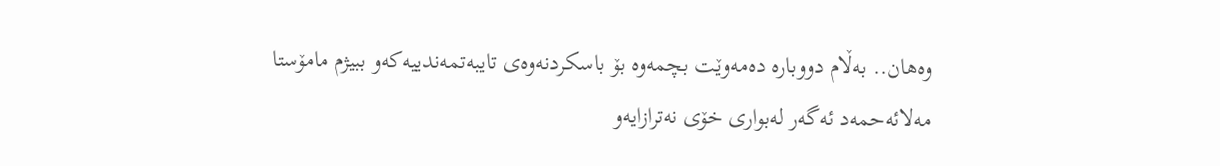وه‌هان.. به‌ڵام دووباره‌ ده‌مه‌وێت بچمه‌وه‌ بۆ باسكردنه‌وه‌ی‌ تایبه‌تمه‌ندییه‌كه‌و ببیژم مامۆستا مه‌لائه‌حمه‌د ئه‌گه‌ر له‌بواری‌ خۆی‌ نه‌ترازایه‌و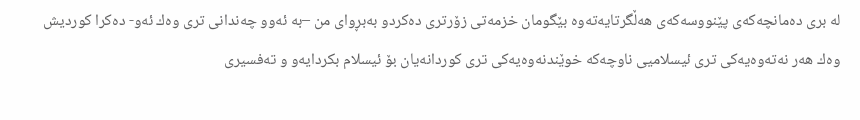له‌ بری‌ ده‌مانچه‌كه‌ی‌ پێنووسه‌كه‌ی‌ هه‌ڵگرتایه‌ته‌وه‌ بێگومان خزمه‌تی‌ زۆرتری‌ ده‌كردو به‌بڕوای‌ من –به‌ ئه‌وو چه‌ندانی‌ تری‌ وه‌ك ئه‌و- ده‌كرا كوردیش وه‌ك هه‌ر نه‌ته‌وه‌یه‌كی‌ تری‌ ئیسلامیی‌ ناوچه‌كه‌ خوێندنه‌وه‌یه‌كی‌ تری‌ كوردانه‌یان بۆ ئیسلام بكردایه‌و و ته‌فسیری‌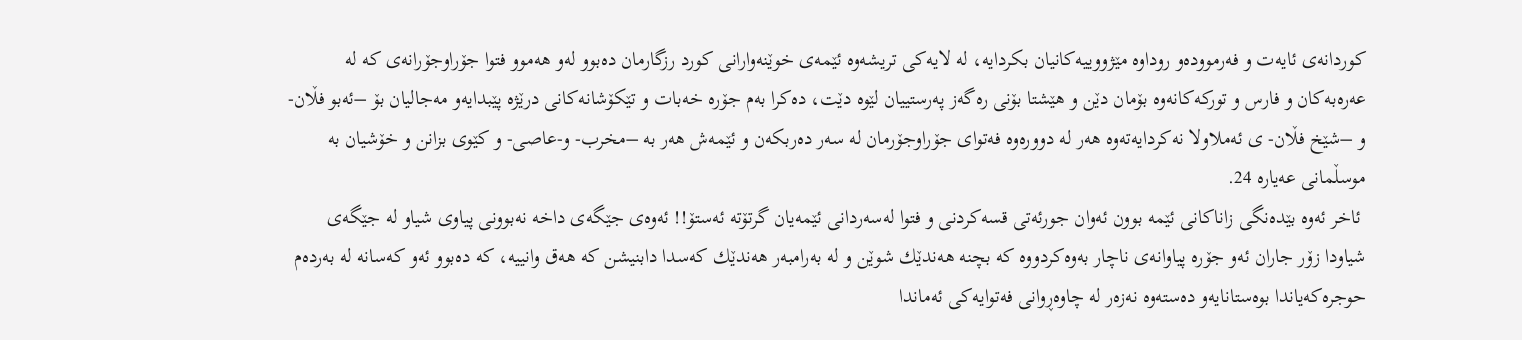كوردانه‌ی‌ ئایه‌ت و فه‌رمووده‌و روداوه‌ مێژووییه‌كانیان بكردایه‌، له‌ لایه‌كی‌ تریشه‌وه‌ ئێمه‌ی‌ خوێنه‌وارانی‌ كورد رزگارمان ده‌بوو له‌و هه‌موو فتوا جۆراوجۆرانه‌ی‌ كه‌ له‌ عه‌ره‌به‌كان و فارس و توركه‌كانه‌وه‌ بۆمان دێن و هێشتا بۆنی‌ ره‌گه‌ز په‌رستییان لێوه‌ دێت، ده‌كرا به‌م جۆره‌ خه‌بات و تێكۆشانه‌كانی‌ درێژه‌ پێبدایه‌و مه‌جالیان بۆ –ئه‌بو فڵان- و –شێخ فڵان- ی‌ ئه‌ملاولا نه‌كردایه‌ته‌وه‌ هه‌ر له‌ دووره‌وه‌ فه‌توای‌ جۆراوجۆرمان له‌ سه‌ر ده‌ربكه‌ن و ئێمه‌ش هه‌ر به‌ –مخرب- و-عاصی- و كێوی‌ بزانن و خۆشیان به‌ موسڵمانی‌ عه‌یاره‌ 24.
 ئاخر ئه‌وه‌ بێده‌نگی‌ زاناكانی‌ ئێمه‌ بوون ئه‌وان جورئه‌تی‌ قسه‌كردنی و فتوا له‌سه‌ردانی‌ ئێمه‌یان گرتۆته‌ ئه‌ستۆ!! ئه‌وه‌ی‌ جێگه‌ی‌ داخه‌ نه‌بوونی‌ پیاوی‌ شیاو له‌ جێگه‌ی‌ شیاودا زۆر جاران ئه‌و جۆره‌ پیاوانه‌ی‌ ناچار به‌وه‌كردووه‌ كه‌ بچنه‌ هه‌ندێك شوێن و له‌ به‌رامبه‌ر هه‌ندێك كه‌سدا دابنیشن كه‌ هه‌ق وانییه‌، كه‌ ده‌بوو ئه‌و كه‌سانه‌ له‌ به‌رده‌م حوجره‌كه‌یاندا بوه‌ستانایه‌و ده‌سته‌وه‌ نه‌زه‌ر له‌ چاوه‌ڕوانی‌ فه‌توایه‌كی‌ ئه‌ماندا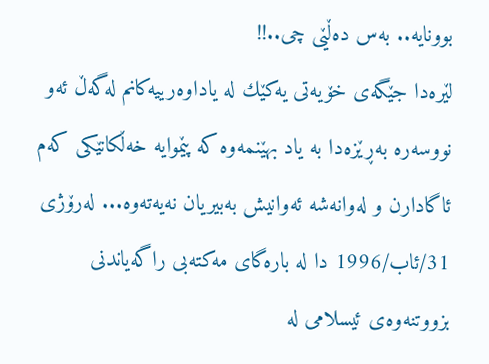بوونایه‌.. به‌س ده‌ڵێی‌ چی‌..!!
لێره‌دا جێگه‌ی‌ خۆیه‌تی‌ یه‌كێك له‌ یاداوه‌رییه‌كانم له‌گه‌ڵ ئه‌و نووسه‌ره‌ به‌ڕێزه‌دا به‌ یاد بهێنمه‌وه‌ كه‌ پێموایه‌ خه‌ڵكانێكی‌ كه‌م ئاگادارن و له‌وانه‌شه‌ ئه‌وانیش به‌بیریان نه‌یه‌ته‌وه‌... له‌رۆژی‌ 31/ئاب/1996 دا له‌ باره‌گای‌ مه‌كته‌بی‌ راگه‌یاندنی‌ بزووتنه‌وه‌ی‌ ئیسلامی‌ له‌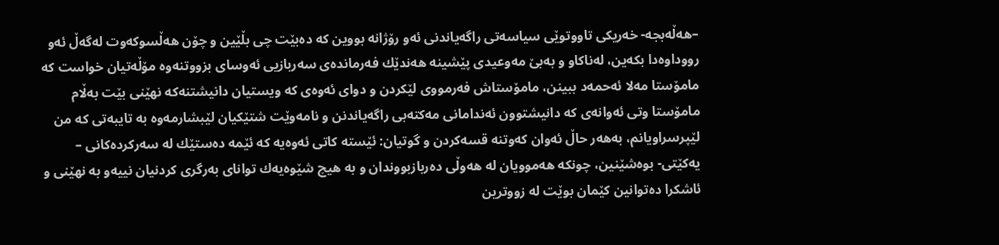–هه‌ڵه‌بجه‌- خه‌ریكی‌ تاووتوێی‌ سیاسه‌تی‌ راگه‌یاندنی‌ ئه‌و رۆژانه‌ بووین كه‌ ده‌بێت چی‌ بڵێین و چۆن هه‌ڵسوكه‌وت له‌گه‌ڵ ئه‌و رووداوه‌دا بكه‌ین، له‌ناكاو و به‌بێ‌ مه‌وعیدی پێشینه‌ هه‌ندێك فه‌رمانده‌ی‌ سه‌ربازیی‌ ئه‌وسای‌ بزووتنه‌وه‌ مۆڵه‌تیان خواست كه‌ مامۆستا مه‌لا ئه‌حمه‌د ببینن، مامۆستاش فه‌رمووی‌ لێكردن و دوای‌ ئه‌وه‌ی‌ كه‌ ویستیان دانیشتنه‌كه‌ نهێنی‌ بێت به‌ڵام مامۆستا وتی‌ ئه‌وانه‌ی‌ كه‌ دانیشتوون ئه‌ندامانی‌ مه‌كته‌بی‌ راگه‌یاندنن و نامه‌وێت شتێكیان لێبشارمه‌وه‌ به‌ تایبه‌تی‌ كه‌ من لێپرسراویانم، به‌هه‌ر حاڵ ئه‌وان كه‌وتنه‌ قسه‌كردن و گوتیان: ئێسته‌ كاتی‌ ئه‌وه‌یه‌ كه‌ ئێمه‌ ده‌ستێك له‌ سه‌ركرده‌كانی‌ – یه‌كێتی‌- بوه‌شێنین، چونكه‌ هه‌موویان له‌ هه‌وڵی‌ ده‌ربازبووندان و به‌ هیچ شێوه‌یه‌ك توانای‌ به‌رگری‌ كردنیان نییه‌و به‌ نهێنی‌ و ئاشكرا ده‌توانین كێمان بوێت له‌ زووترین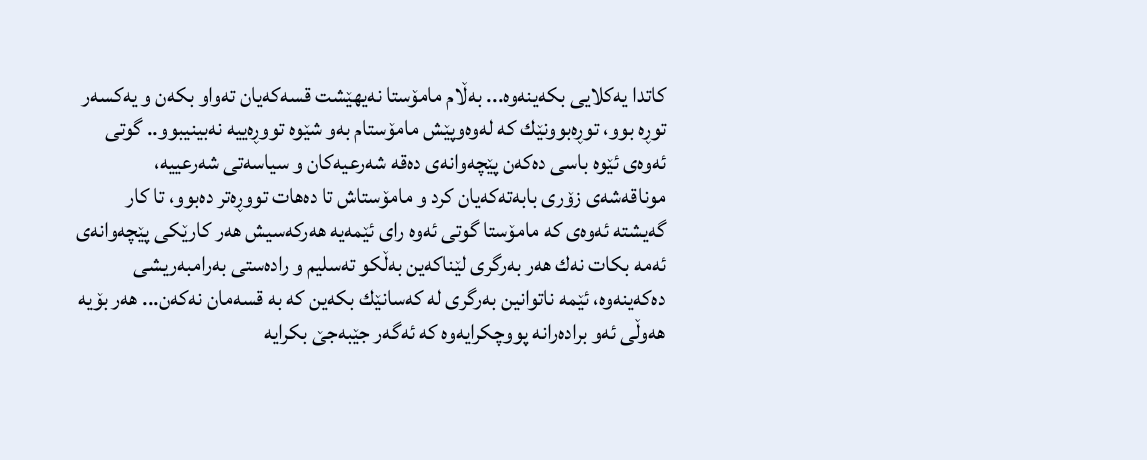كاتدا یه‌كلایی‌ بكه‌ینه‌وه‌... به‌ڵام مامۆستا نه‌یهێشت قسه‌كه‌یان ته‌واو بكه‌ن و یه‌كسه‌ر توڕه‌ بوو، توڕه‌بوونێك كه‌ له‌وه‌وپێش مامۆستام به‌و شێوه‌ تووڕه‌ییه‌ نه‌بینیبوو.. گوتی‌ ئه‌وه‌ی‌ ئێوه‌ باسی‌ ده‌كه‌ن پێچه‌وانه‌ی‌ ده‌قه‌ شه‌رعیه‌كان و سیاسه‌تی‌ شه‌رعییه‌، موناقه‌شه‌ی‌ زۆری‌ بابه‌ته‌كه‌یان كرد و مامۆستاش تا ده‌هات تووڕه‌تر ده‌بوو، تا كار گه‌یشته‌ ئه‌وه‌ی‌ كه‌ مامۆستا گوتی‌ ئه‌وه‌ رای‌ ئێمه‌یه‌ هه‌ركه‌سیش هه‌ر كارێكی‌ پێچه‌وانه‌ی‌ ئه‌مه‌ بكات نه‌ك هه‌ر به‌رگری‌ لێناكه‌ین به‌ڵكو ته‌سلیم و راده‌ستی‌ به‌رامبه‌ریشی‌ ده‌كه‌ینه‌وه‌، ئێمه‌ ناتوانین به‌رگری‌ له‌ كه‌سانێك بكه‌ین كه‌ به‌ قسه‌مان نه‌كه‌ن... هه‌ر بۆیه‌ هه‌وڵی‌ ئه‌و براده‌رانه‌ پووچكرایه‌وه‌ كه‌ ئه‌گه‌ر جێبه‌جێ‌ بكرایه‌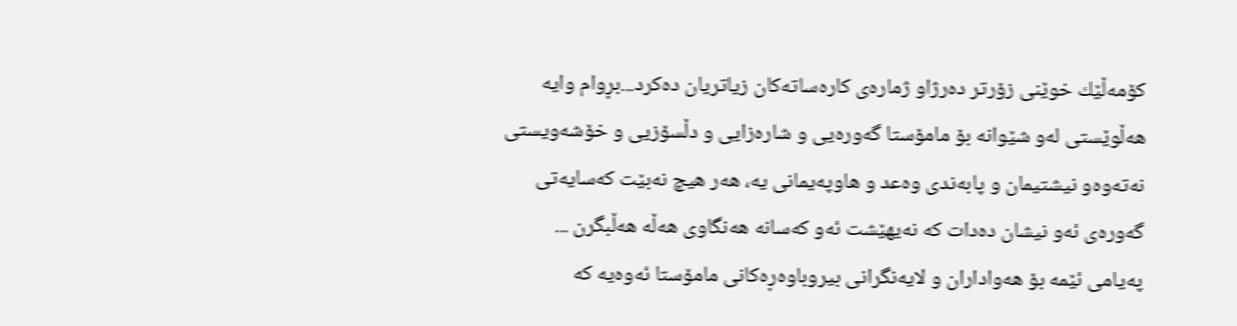كۆمه‌ڵێك خوێنی‌ زۆرتر ده‌رژاو ژماره‌ی‌ كاره‌ساته‌كان زیاتریان ده‌كرد...بڕوام وایه‌ هه‌ڵوێستی‌ له‌و شێوانه‌ بۆ مامۆستا گه‌وره‌یی‌ و شاره‌زایی‌ و دڵسۆزیی‌ و خۆشه‌ویستی‌ نه‌ته‌وه‌و نیشتیمان و پابه‌ندی‌ وه‌عد و هاوپه‌یمانی‌ یه‌، هه‌ر هیچ نه‌بێت كه‌سایه‌تی‌ گه‌وره‌ی‌ ئه‌و نیشان ده‌دات كه‌ نه‌یهێشت ئه‌و كه‌سانه‌ هه‌نگاوی‌ هه‌ڵه‌ هه‌ڵبگرن ...
په‌یامی‌ ئێمه‌ بۆ هه‌واداران و لایه‌نگرانی‌ بیروباوه‌ڕه‌كانی‌ مامۆستا ئه‌وه‌یه‌ كه‌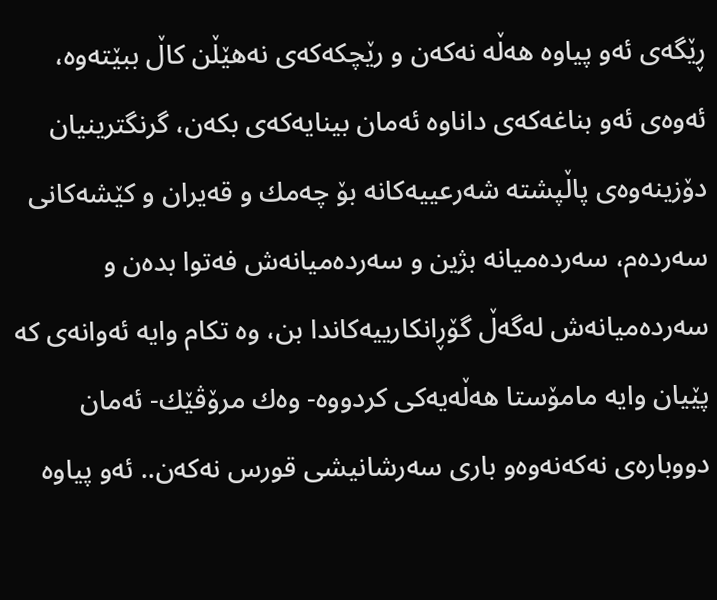ڕێگه‌ی‌ ئه‌و پیاوه‌ هه‌ڵه‌ نه‌كه‌ن و رێچكه‌كه‌ی‌ نه‌هێڵن كاڵ ببێته‌وه‌، ئه‌وه‌ی‌ ئه‌و بناغه‌كه‌ی‌ داناوه‌ ئه‌مان بینایه‌كه‌ی‌ بكه‌ن، گرنگترینیان دۆزینه‌وه‌ی‌ پاڵپشته‌ شه‌رعییه‌كانه‌ بۆ چه‌مك و قه‌یران و كێشه‌كانی‌ سه‌رده‌م، سه‌رده‌میانه‌ بژین و سه‌رده‌میانه‌ش فه‌توا بده‌ن و سه‌رده‌میانه‌ش له‌گه‌ڵ گۆڕانكارییه‌كاندا بن، وه‌ تكام وایه‌ ئه‌وانه‌ی‌ كه‌ پێیان وایه‌ مامۆستا هه‌ڵه‌یه‌كی‌ كردووه‌- وه‌ك مرۆڤێك- ئه‌مان دووباره‌ی‌ نه‌كه‌نه‌وه‌و باری‌ سه‌رشانیشی‌ قورس نه‌كه‌ن.. ئه‌و پیاوه‌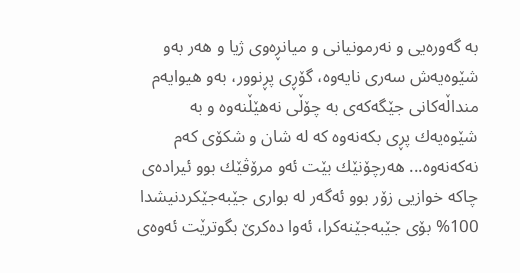به‌ گه‌وره‌یی‌ و نه‌رمونیانی‌ و میانڕه‌وی‌ ژیا و هه‌ر به‌و شێوه‌یه‌ش سه‌ری‌ نایه‌وه‌، گۆڕی‌ پڕنوور، به‌و هیوایه‌م منداڵه‌كانی‌ جێگه‌كه‌ی‌ به‌ چۆڵی‌ نه‌هێڵنه‌وه‌ و به‌ شێوه‌یه‌ك پڕی‌ بكه‌نه‌وه‌ كه‌ له‌ شان و شكۆی‌ كه‌م نه‌كه‌نه‌وه‌... هه‌رچۆنێك بێت ئه‌و مرۆڤێك بوو ئیراده‌ی‌ چاكه‌ خوازیی‌ زۆر بوو ئه‌گه‌ر له‌ بواری‌ جێبه‌جێكردنیشدا 100% بۆی‌ جێبه‌جێنه‌كرا، ئه‌وا ده‌كرێ‌ بگوترێت ئه‌وه‌ی‌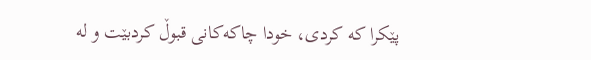پێكرا كه‌ كردی‌، خودا چاكه‌كانی‌ قبوڵ كردبێت و له‌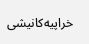خراپیه‌كانیشی‌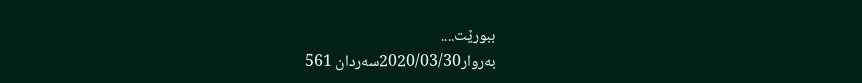ببورێت....
بەروار2020/03/30سەردان 561